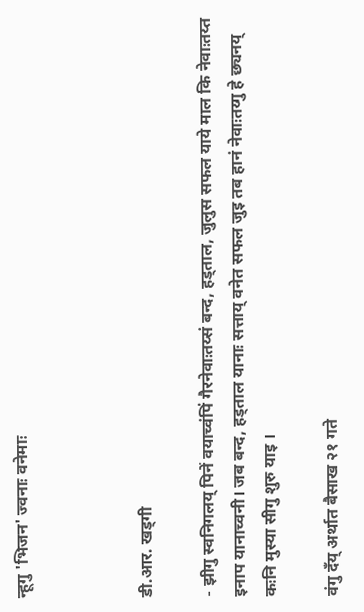न्हूगु 'भिजन' ज्वनाः वनेमाः



डी.आर. खड्गी

- झीगु स्वनिगलय् पिनें वयाच्वंपिं गैरनेवाःतय्सं बन्द, हड्ताल, जुलुस सफल याये माल कि नेवाःतय्त इनाप यानाच्वनी। जब बन्द, हड्ताल यानाः सत्ताय् वनेत सफल जुइ तब हानं नेवाःतय्गु हे छ्यनय् कःनि मुस्या सीगु शुरु याइ ।

वंगु दँय् अर्थात बैसाख २१ गते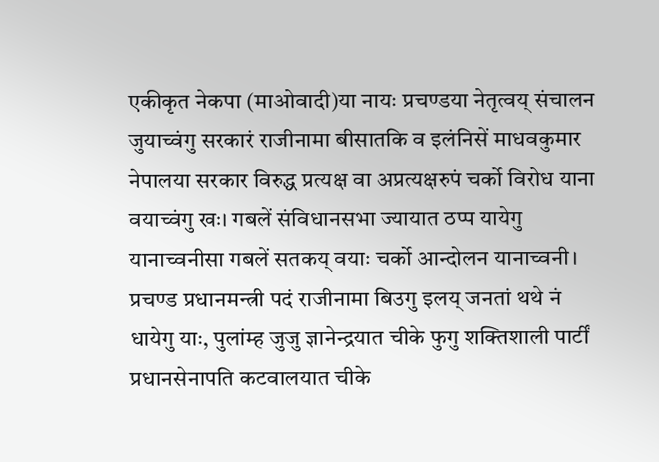एकीकृत नेकपा (माओवादी)या नायः प्रचण्डया नेतृत्वय् संचालन जुयाच्वंगु सरकारं राजीनामा बीसातकि व इलंनिसें माधवकुमार नेपालया सरकार विरुद्ध प्रत्यक्ष वा अप्रत्यक्षरुपं चर्को विरोध याना वयाच्वंगु खः। गबलें संविधानसभा ज्यायात ठप्प यायेगु यानाच्वनीसा गबलें सतकय् वयाः चर्को आन्दोलन यानाच्वनी। प्रचण्ड प्रधानमन्त्री पदं राजीनामा बिउगु इलय् जनतां थथे नं धायेगु याः, पुलांम्ह जुजु ज्ञानेन्द्रयात चीके फुगु शक्तिशाली पार्टीं प्रधानसेनापति कटवालयात चीके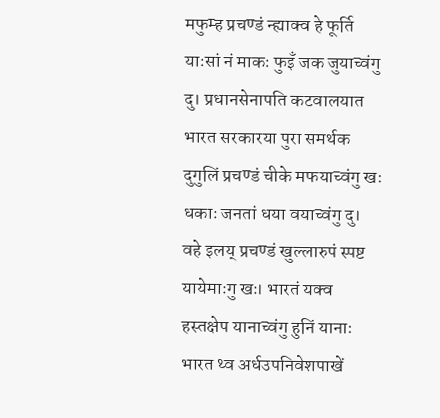मफुम्ह प्रचण्डं न्ह्याक्व हे फूर्ति याःसां नं माकः फुइँ जक जुयाच्वंगु दु। प्रधानसेनापति कटवालयात भारत सरकारया पुरा समर्थक दुगुलिं प्रचण्डं चीके मफयाच्वंगु खः धकाः जनतां धया वयाच्वंगु दु। वहे इलय् प्रचण्डं खुल्लारुपं स्पष्ट यायेमाःगु खः। भारतं यक्व हस्तक्षेप यानाच्वंगु हुनिं यानाः भारत थ्व अर्धउपनिवेशपाखें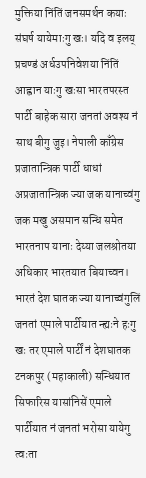मुक्तिया निंतिं जनसमर्थन कयाः संघर्ष यायेमाःगु खः। यदि व इलय् प्रचण्डं अर्धउपनिवेशया निंतिं आह्वान याःगु खःसा भारतपरस्त पार्टी बाहेक सारा जनतां अवश्य नं साथ बीगु जुइ। नेपाली काँग्रेस प्रजातान्त्रिक पार्टी धाधां अप्रजातान्त्रिक ज्या जक यानाच्वंगु जक मखु असमान सन्धि समेत भारतनाप यानाः देय्या जलश्रोतया अधिकार भारतयात बियाच्वन। भारतं देश घातक ज्या यानाच्वंगुलिं जनतां एमाले पार्टीयात न्ह्यःने हःगु खः तर एमाले पार्टीं नं देशघातक टनकपुर (महाकाली) सन्धियात सिफारिस यासांनिसें एमाले पार्टीयात नं जनतां भरोसा यायेगु त्वःता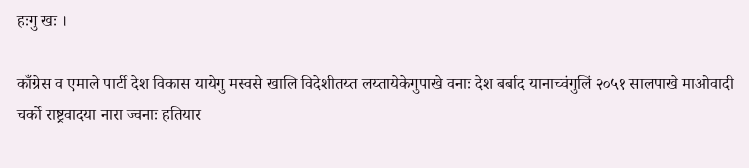हःगु खः ।

काँग्रेस व एमाले पार्टी देश विकास यायेगु मस्वसे खालि विदेशीतय्त लय्तायेकेगुपाखे वनाः देश बर्बाद यानाच्वंगुलिं २०५१ सालपाखे माओवादी चर्को राष्ट्रवादया नारा ज्वनाः हतियार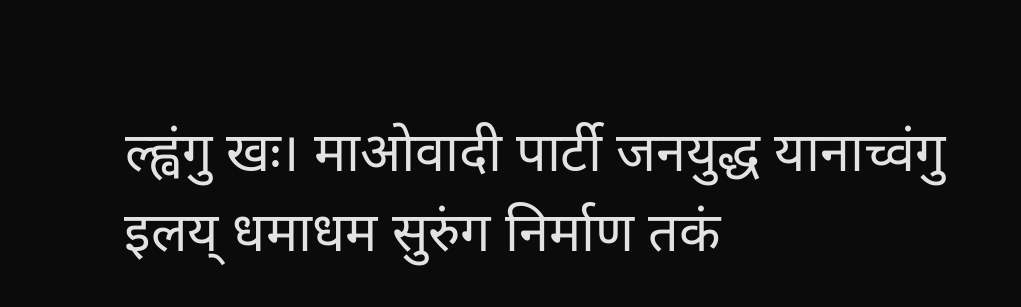ल्ह्वंगु खः। माओवादी पार्टी जनयुद्ध यानाच्वंगु इलय् धमाधम सुरुंग निर्माण तकं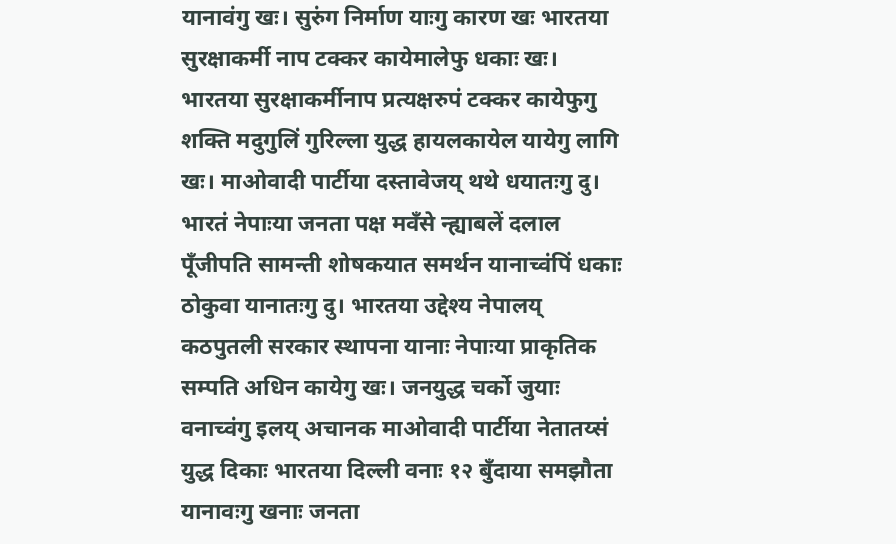यानावंगु खः। सुरुंग निर्माण याःगु कारण खः भारतया सुरक्षाकर्मी नाप टक्कर कायेमालेफु धकाः खः। भारतया सुरक्षाकर्मीनाप प्रत्यक्षरुपं टक्कर कायेफुगु शक्ति मदुगुलिं गुरिल्ला युद्ध हायलकायेल यायेगु लागि खः। माओवादी पार्टीया दस्तावेजय् थथे धयातःगु दु। भारतं नेपाःया जनता पक्ष मवँसे न्ह्याबलें दलाल पूँजीपति सामन्ती शोषकयात समर्थन यानाच्वंपिं धकाः ठोकुवा यानातःगु दु। भारतया उद्देश्य नेपालय् कठपुतली सरकार स्थापना यानाः नेपाःया प्राकृतिक सम्पति अधिन कायेगु खः। जनयुद्ध चर्को जुयाः वनाच्वंगु इलय् अचानक माओवादी पार्टीया नेतातय्सं युद्ध दिकाः भारतया दिल्ली वनाः १२ बुँदाया समझौता यानावःगु खनाः जनता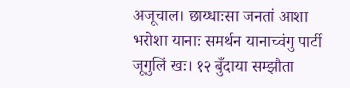अजूचाल। छाय्धाःसा जनतां आशा भरोशा यानाः समर्थन यानाच्वंगु पार्टी जूगुलिं खः। १२ बुँदाया सम्झौता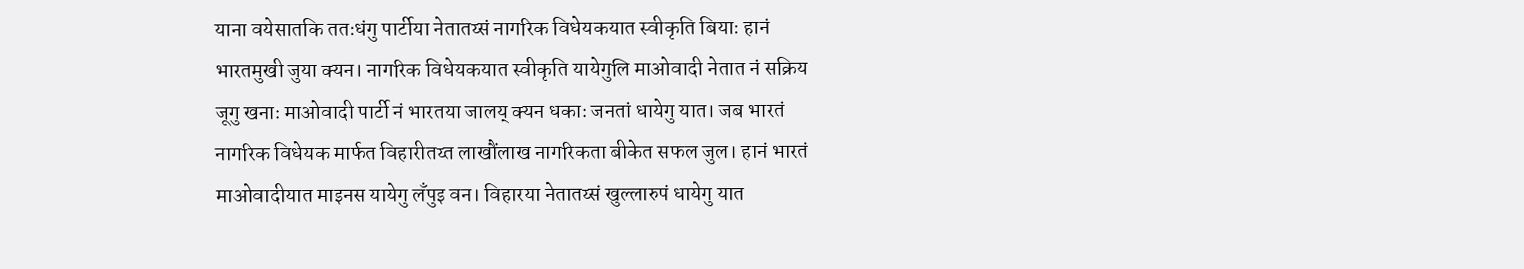याना वयेसातकि ततःधंगु पार्टीया नेतातय्सं नागरिक विधेयकयात स्वीकृति बियाः हानं भारतमुखी जुया क्यन। नागरिक विधेयकयात स्वीकृति यायेगुलि माओवादी नेतात नं सक्रिय जूगु खनाः माओवादी पार्टी नं भारतया जालय् क्यन धकाः जनतां धायेगु यात। जब भारतं नागरिक विधेयक मार्फत विहारीतय्त लाखौंलाख नागरिकता बीकेत सफल जुल। हानं भारतं माओवादीयात माइनस यायेगु लँपुइ वन। विहारया नेतातय्सं खुल्लारुपं धायेगु यात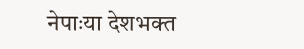नेपाःया देशभक्त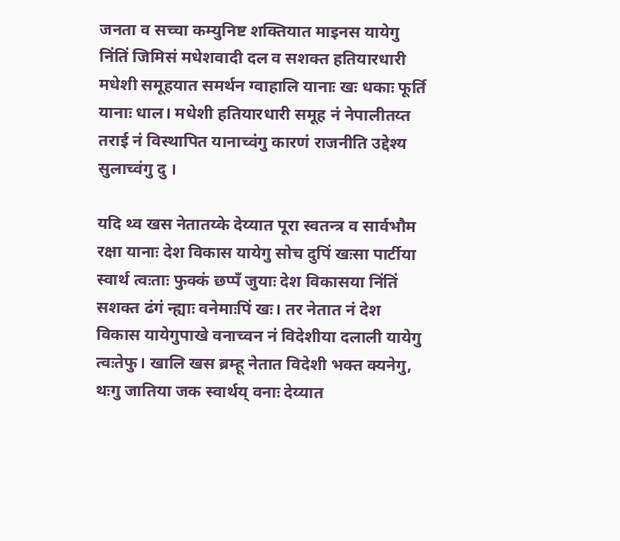जनता व सच्चा कम्युनिष्ट शक्तियात माइनस यायेगु निंतिं जिमिसं मधेशवादी दल व सशक्त हतियारधारी मधेशी समूहयात समर्थन ग्वाहालि यानाः खः धकाः फूर्ति यानाः धाल। मधेशी हतियारधारी समूह नं नेपालीतय्त तराई नं विस्थापित यानाच्वंगु कारणं राजनीति उद्देश्य सुलाच्वंगु दु ।

यदि थ्व खस नेतातय्के देय्यात पूरा स्वतन्त्र व सार्वभौम रक्षा यानाः देश विकास यायेगु सोच दुपिं खःसा पार्टीया स्वार्थ त्वःताः फुक्कं छप्पँ जुयाः देश विकासया निंतिं सशक्त ढंगं न्ह्याः वनेमाःपिं खः। तर नेतात नं देश विकास यायेगुपाखे वनाच्वन नं विदेशीया दलाली यायेगु त्वःतेफु। खालि खस ब्रम्हू नेतात विदेशी भक्त क्यनेगु, थःगु जातिया जक स्वार्थय् वनाः देय्यात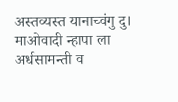अस्तव्यस्त यानाच्वंगु दु। माओवादी न्हापा ला अर्धसामन्ती व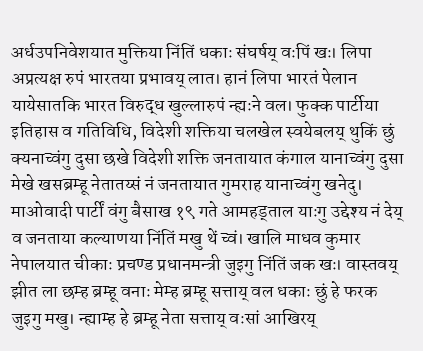अर्धउपनिवेशयात मुक्तिया निंतिं धकाः संघर्षय् वःपिं खः। लिपा अप्रत्यक्ष रुपं भारतया प्रभावय् लात। हानं लिपा भारतं पेलान यायेसातकि भारत विरुद्ध खुल्लारुपं न्ह्यःने वल। फुक्क पार्टीया इतिहास व गतिविधि, विदेशी शक्तिया चलखेल स्वयेबलय् थुकिं छुं क्यनाच्वंगु दुसा छखे विदेशी शक्ति जनतायात कंगाल यानाच्वंगु दुसा मेखे खसब्रम्हू नेतातय्सं नं जनतायात गुमराह यानाच्वंगु खनेदु।
माओवादी पार्टीं वंगु बैसाख १९ गते आमहड्ताल याःगु उद्देश्य नं देय् व जनताया कल्याणया निंतिं मखु थें च्वं। खालि माधव कुमार नेपालयात चीकाः प्रचण्ड प्रधानमन्त्री जुइगु निंतिं जक खः। वास्तवय् झीत ला छम्ह ब्रम्हू वनाः मेम्ह ब्रम्हू सत्ताय् वल धकाः छुं हे फरक जुइगु मखु। न्ह्याम्ह हे ब्रम्हू नेता सत्ताय् वःसां आखिरय्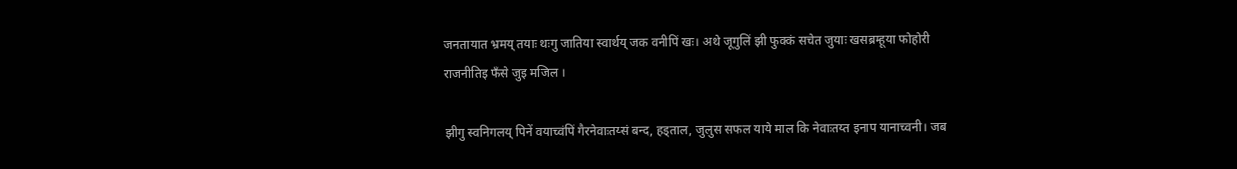जनतायात भ्रमय् तयाः थःगु जातिया स्वार्थय् जक वनीपिं खः। अथे जूगुलिं झी फुक्कं सचेत जुयाः खसब्रम्हूया फोहोरी राजनीतिइ फँसे जुइ मजिल ।

झीगु स्वनिगलय् पिनें वयाच्वंपिं गैरनेवाःतय्सं बन्द, हड्ताल, जुलुस सफल याये माल कि नेवाःतय्त इनाप यानाच्वनी। जब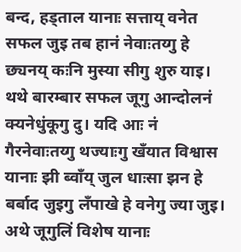बन्द, हड्ताल यानाः सत्ताय् वनेत सफल जुइ तब हानं नेवाःतय्गु हे छ्यनय् कःनि मुस्या सीगु शुरु याइ। थथे बारम्बार सफल जूगु आन्दोलनं क्यनेधुंकूगु दु। यदि आः नं गैरनेवाःतय्गु थज्याःगु खँयात विश्वास यानाः झी ब्वाँय् जुल धाःसा झन हे बर्बाद जुइगु लँपाखे हे वनेगु ज्या जुइ। अथे जूगुलिं विशेष यानाः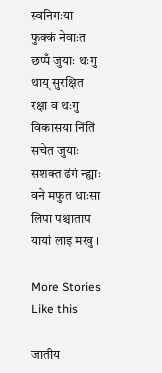स्वनिगःया फुक्कं नेवाःत छप्पँ जुयाः थःगु थाय् सुरक्षित रक्षा व थःगु विकासया निंतिं सचेत जुयाः सशक्त ढंगं न्ह्याः वने मफुत धाःसा लिपा पश्चाताप यायां लाइ मखु ।

More Stories Like this

जातीय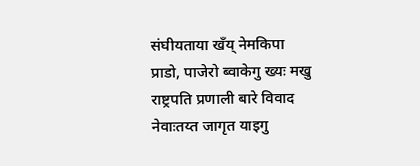संघीयताया खँय् नेमकिपा
प्राडो, पाजेरो ब्वाकेगु ख्यः मखु
राष्ट्रपति प्रणाली बारे विवाद
नेवाःतय्त जागृत याइगु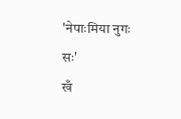'नेपाःमिया नुगः सः'
खँ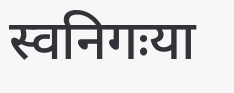स्वनिगःया